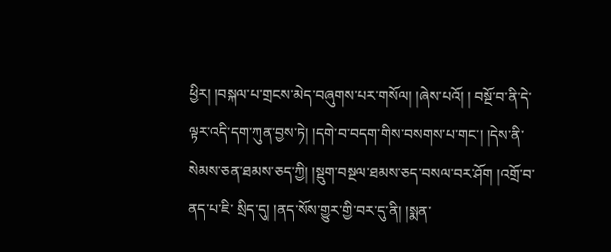ཕྱིར། །བསྐལ་པ་གྲངས་མེད་བཞུགས་པར་གསོལ། །ཞེས་པའོ། ། བསྔོ་བ་ནི་དེ་ལྟར་འདི་དག་ཀུན་བྱས་ཏེ། །དགེ་བ་བདག་གིས་བསགས་པ་གང་། །དེས་ནི་ སེམས་ཅན་ཐམས་ཅད་ཀྱི། །སྡུག་བསྔལ་ཐམས་ཅད་བསལ་བར་ཤོག །འགྲོ་བ་ནད་པ་ཇི་ སྲིད་དུ། །ནད་སོས་གྱུར་གྱི་བར་དུ་ནི། །སྨན་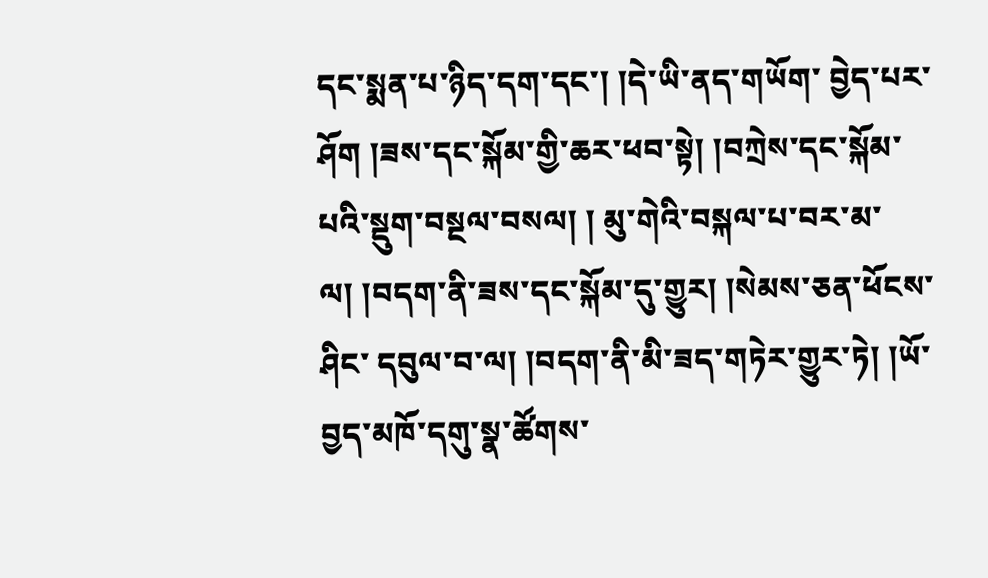དང་སྨན་པ་ཉིད་དག་དང་། །དེ་ཡི་ནད་གཡོག་ བྱེད་པར་ཤོག །ཟས་དང་སྐོམ་གྱི་ཆར་ཕབ་སྟེ། །བཀྲེས་དང་སྐོམ་པའི་སྡུག་བསྔལ་བསལ། ། མུ་གེའི་བསྐལ་པ་བར་མ་ལ། །བདག་ནི་ཟས་དང་སྐོམ་དུ་གྱུར། །སེམས་ཅན་ཕོངས་ཤིང་ དབུལ་བ་ལ། །བདག་ནི་མི་ཟད་གཏེར་གྱུར་ཏེ། །ཡོ་བྱད་མཁོ་དགུ་སྣ་ཚོགས་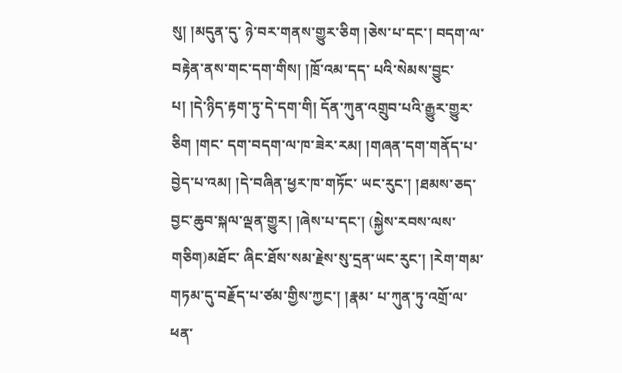སུ། །མདུན་དུ་ ཉེ་བར་གནས་གྱུར་ཅིག །ཅེས་པ་དང་། བདག་ལ་བརྟེན་ནས་གང་དག་གིས། །ཁྲོ་འམ་དད་ པའི་སེམས་བྱུང་པ། །དེ་ཉིད་རྟག་ཏུ་དེ་དག་གི། དོན་ཀུན་འགྲུབ་པའི་རྒྱུར་གྱུར་ཅིག །གང་ དག་བདག་ལ་ཁ་ཟེར་རམ། །གཞན་དག་གནོད་པ་བྱེད་པ་འམ། །དེ་བཞིན་ཕྱར་ཁ་གཏོང་ ཡང་རུང་། །ཐམས་ཅད་བྱང་ཆུབ་སྐལ་ལྡན་གྱུར། །ཞེས་པ་དང་། (སྐྱེས་རབས་ལས་གཅིག)མཐོང་ ཞིང་ཐོས་སམ་རྗེས་སུ་དྲན་ཡང་རུང་། །རེག་གམ་གཏམ་དུ་བརྗོད་པ་ཙམ་གྱིས་ཀྱང་། །རྣམ་ པ་ཀུན་ཏུ་འགྲོ་ལ་ཕན་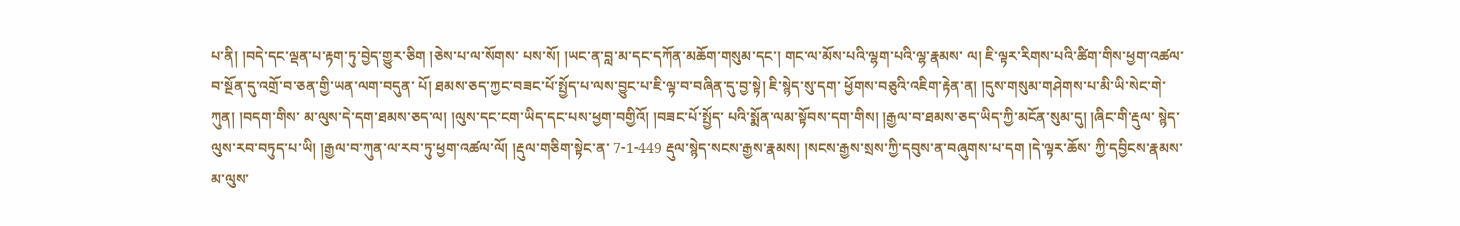པ་ནི། །བདེ་དང་ལྡན་པ་རྟག་ཏུ་བྱེད་གྱུར་ཅིག །ཅེས་པ་ལ་སོགས་ པས་སོ། །ཡང་ན་བླ་མ་དང་དཀོན་མཆོག་གསུམ་དང་། གང་ལ་མོས་པའི་ལྷག་པའི་ལྷ་རྣམས་ ལ། ཇི་ལྟར་རིགས་པའི་ཚིག་གིས་ཕྱག་འཚལ་བ་སྔོན་དུ་འགྲོ་བ་ཅན་གྱི་ཡན་ལག་བདུན་ པོ། ཐམས་ཅད་ཀྱང་བཟང་པོ་སྤྱོད་པ་ལས་བྱུང་པ་ཇི་ལྟ་བ་བཞིན་དུ་བྱ་སྟེ། ཇི་སྙེད་སུ་དག་ ཕྱོགས་བཅུའི་འཇིག་རྟེན་ན། །དུས་གསུམ་གཤེགས་པ་མི་ཡི་སེང་གེ་ཀུན། །བདག་གིས་ མ་ལུས་དེ་དག་ཐམས་ཅད་ལ། །ལུས་དང་ངག་ཡིད་དང་པས་ཕྱག་བགྱིའོ། །བཟང་པོ་སྤྱོད་ པའི་སྨོན་ལམ་སྟོབས་དག་གིས། །རྒྱལ་བ་ཐམས་ཅད་ཡིད་ཀྱི་མངོན་སུམ་དུ། །ཞིང་གི་རྡུལ་ སྙེད་ལུས་རབ་བཏུད་པ་ཡི། །རྒྱལ་བ་ཀུན་ལ་རབ་ཏུ་ཕྱག་འཚལ་ལོ། །རྡུལ་གཅིག་སྟེང་ན་ 7-1-449 རྡུལ་སྙེད་སངས་རྒྱས་རྣམས། །སངས་རྒྱས་སྲས་ཀྱི་དབུས་ན་བཞུགས་པ་དག །དེ་ལྟར་ཆོས་ ཀྱི་དབྱིངས་རྣམས་མ་ལུས་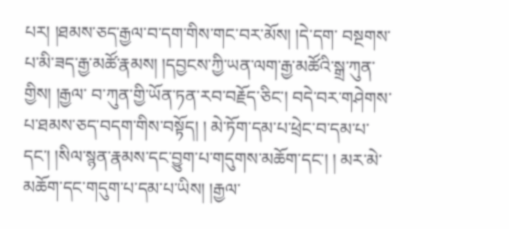པར། །ཐམས་ཅད་རྒྱལ་བ་དག་གིས་གང་བར་མོས། །དེ་དག་ བསྔགས་པ་མི་ཟད་རྒྱ་མཚོ་རྣམས། །དབྱངས་ཀྱི་ཡན་ལག་རྒྱ་མཚོའི་སྒྲ་ཀུན་གྱིས། །རྒྱལ་ བ་ཀུན་གྱི་ཡོན་ཏན་རབ་བརྗོད་ཅིང་། བདེ་བར་གཤེགས་པ་ཐམས་ཅད་བདག་གིས་བསྟོད། ། མེ་ཏོག་དམ་པ་ཕྲེང་བ་དམ་པ་དང་། །སིལ་སྙན་རྣམས་དང་བྱུག་པ་གདུགས་མཆོག་དང་། ། མར་མེ་མཆོག་དང་གདུག་པ་དམ་པ་ཡིས། །རྒྱལ་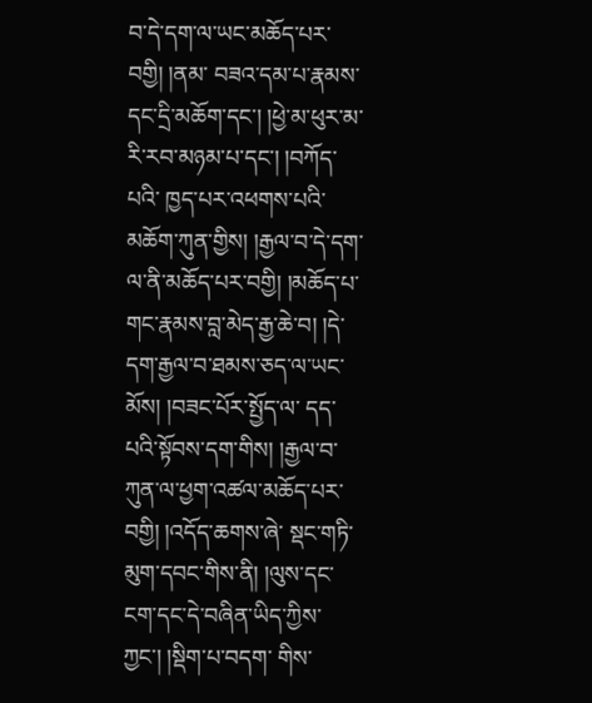བ་དེ་དག་ལ་ཡང་མཆོད་པར་བགྱི། །ནམ་ བཟའ་དམ་པ་རྣམས་དང་དྲི་མཆོག་དང་། །ཕྱེ་མ་ཕུར་མ་རི་རབ་མཉམ་པ་དང་། །བཀོད་པའི་ ཁྱད་པར་འཕགས་པའི་མཆོག་ཀུན་གྱིས། །རྒྱལ་བ་དེ་དག་ལ་ནི་མཆོད་པར་བགྱི། །མཆོད་པ་ གང་རྣམས་བླ་མེད་རྒྱ་ཆེ་བ། །དེ་དག་རྒྱལ་བ་ཐམས་ཅད་ལ་ཡང་མོས། །བཟང་པོར་སྤྱོད་ལ་ དད་པའི་སྟོབས་དག་གིས། །རྒྱལ་བ་ཀུན་ལ་ཕྱག་འཚལ་མཆོད་པར་བགྱི། །འདོད་ཆགས་ཞེ་ སྡང་གཏི་མུག་དབང་གིས་ནི། །ལུས་དང་ངག་དང་དེ་བཞིན་ཡིད་ཀྱིས་ཀྱང་། །སྡིག་པ་བདག་ གིས་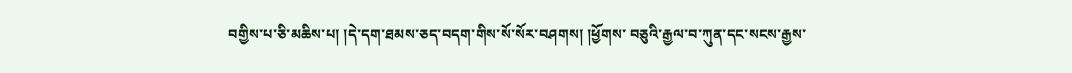བགྱིས་པ་ཅི་མཆིས་པ། །དེ་དག་ཐམས་ཅད་བདག་གིས་སོ་སོར་བཤགས། །ཕྱོགས་ བཅུའི་རྒྱལ་བ་ཀུན་དང་སངས་རྒྱས་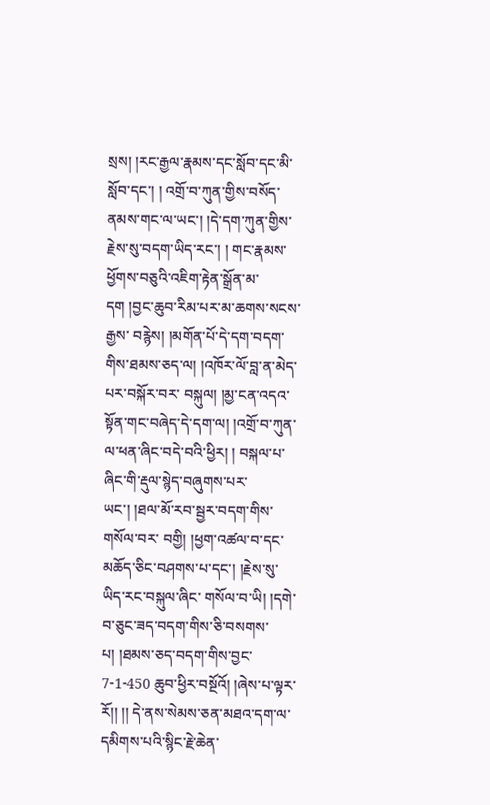སྲས། །རང་རྒྱལ་རྣམས་དང་སློབ་དང་མི་སློབ་དང་། ། འགྲོ་བ་ཀུན་གྱིས་བསོད་ནམས་གང་ལ་ཡང་། །དེ་དག་ཀུན་གྱིས་རྗེས་སུ་བདག་ཡིད་རང་། ། གང་རྣམས་ཕྱོགས་བཅུའི་འཇིག་རྟེན་སྒྲོན་མ་དག །བྱང་ཆུབ་རིམ་པར་མ་ཆགས་སངས་རྒྱས་ བརྙེས། །མགོན་པོ་དེ་དག་བདག་གིས་ཐམས་ཅད་ལ། །འཁོར་ལོ་བླ་ན་མེད་པར་བསྐོར་བར་ བསྐུལ། །མྱ་ངན་འདའ་སྟོན་གང་བཞེད་དེ་དག་ལ། །འགྲོ་བ་ཀུན་ལ་ཕན་ཞིང་བདེ་བའི་ཕྱིར། ། བསྐལ་པ་ཞིང་གི་རྡུལ་སྙེད་བཞུགས་པར་ཡང་། །ཐལ་མོ་རབ་སྦྱར་བདག་གིས་གསོལ་བར་ བགྱི། །ཕྱག་འཚལ་བ་དང་མཆོད་ཅིང་བཤགས་པ་དང་། །རྗེས་སུ་ཡིད་རང་བསྐུལ་ཞིང་ གསོལ་བ་ཡི། །དགེ་བ་ཅུང་ཟད་བདག་གིས་ཅི་བསགས་པ། །ཐམས་ཅད་བདག་གིས་བྱང་ 7-1-450 ཆུབ་ཕྱིར་བསྔོའོ། །ཞེས་པ་ལྟར་རོ།། །། དེ་ནས་སེམས་ཅན་མཐའ་དག་ལ་དམིགས་པའི་སྙིང་རྗེ་ཆེན་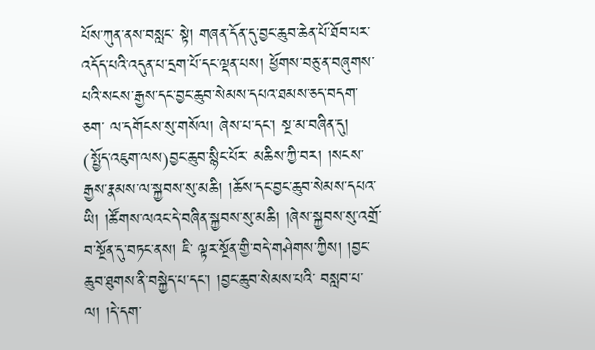པོས་ཀུན་ནས་བསླང་ སྟེ། གཞན་དོན་དུ་བྱང་ཆུབ་ཆེན་པོ་ཐོབ་པར་འདོད་པའི་འདུན་པ་དྲག་པོ་དང་ལྡན་པས། ཕྱོགས་བཅུ་ན་བཞུགས་པའི་སངས་རྒྱས་དང་བྱང་ཆུབ་སེམས་དཔའ་ཐམས་ཅད་བདག་ཅག་ ལ་དགོངས་སུ་གསོལ། ཞེས་པ་དང་། སྔ་མ་བཞིན་དུ། (སྤྱོད་འཇུག་ལས)བྱང་ཆུབ་སྙིང་པོར་ མཆིས་ཀྱི་བར། །སངས་རྒྱས་རྣམས་ལ་སྐྱབས་སུ་མཆི། །ཆོས་དང་བྱང་ཆུབ་སེམས་དཔའ་ ཡི། །ཚོགས་ལའང་དེ་བཞིན་སྐྱབས་སུ་མཆི། །ཞེས་སྐྱབས་སུ་འགྲོ་བ་སྔོན་དུ་བཏང་ནས། ཇི་ ལྟར་སྔོན་གྱི་བདེ་གཤེགས་ཀྱིས། །བྱང་ཆུབ་ཐུགས་ནི་བསྐྱེད་པ་དང་། །བྱང་ཆུབ་སེམས་པའི་ བསླབ་པ་ལ། །དེ་དག་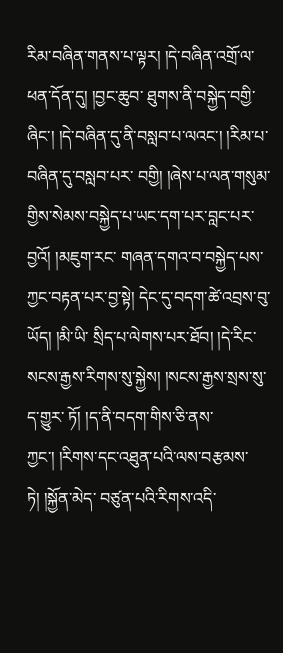རིམ་བཞིན་གནས་པ་ལྟར། །དེ་བཞིན་འགྲོ་ལ་ཕན་དོན་དུ། །བྱང་ཆུབ་ ཐུགས་ནི་བསྐྱེད་བགྱི་ཞིང་། །དེ་བཞིན་དུ་ནི་བསླབ་པ་ལའང་། །རིམ་པ་བཞིན་དུ་བསླབ་པར་ བགྱི། །ཞེས་པ་ལན་གསུམ་གྱིས་སེམས་བསྐྱེད་པ་ཡང་དག་པར་བླང་པར་བྱའོ། །མཇུག་རང་ གཞན་དགའ་བ་བསྐྱེད་པས་ཀྱང་བརྟན་པར་བྱ་སྟེ། དེང་དུ་བདག་ཚེ་འབྲས་བུ་ཡོད། །མི་ཡི་ སྲིད་པ་ལེགས་པར་ཐོབ། །དེ་རིང་སངས་རྒྱས་རིགས་སུ་སྐྱེས། །སངས་རྒྱས་སྲས་སུ་ད་གྱུར་ ཏོ། །ད་ནི་བདག་གིས་ཅི་ནས་ཀྱང་། །རིགས་དང་འཐུན་པའི་ལས་བརྩམས་ཏེ། །སྐྱོན་མེད་ བཙུན་པའི་རིགས་འདི་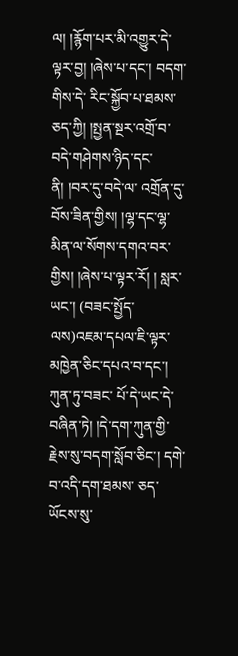ལ། །རྙོག་པར་མི་འགྱུར་དེ་ལྟར་བྱ། །ཞེས་པ་དང་། བདག་གིས་དེ་ རིང་སྐྱོབ་པ་ཐམས་ཅད་ཀྱི། །སྤྱན་སྔར་འགྲོ་བ་བདེ་གཤེགས་ཉིད་དང་ནི། །བར་དུ་བདེ་ལ་ འགྲོན་དུ་བོས་ཟིན་གྱིས། །ལྷ་དང་ལྷ་མིན་ལ་སོགས་དགའ་བར་གྱིས། །ཞེས་པ་ལྟར་རོ། ། སླར་ཡང་། (བཟང་སྤྱོད་ལས)འཇམ་དཔལ་ཇི་ལྟར་མཁྱེན་ཅིང་དཔའ་བ་དང་། ཀུན་ཏུ་བཟང་ པོ་དེ་ཡང་དེ་བཞིན་ཏེ། །དེ་དག་ཀུན་གྱི་རྗེས་སུ་བདག་སློབ་ཅིང་། དགེ་བ་འདི་དག་ཐམས་ ཅད་ཡོངས་སུ་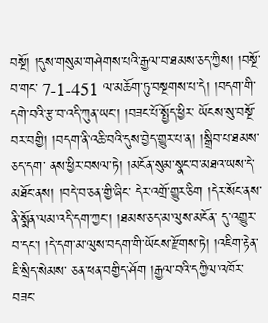བསྔོ། །དུས་གསུམ་གཤེགས་པའི་རྒྱལ་བ་ཐམས་ཅད་ཀྱིས། །བསྔོ་བ་གང་ 7-1-451 ལ་མཆོག་ཏུ་བསྔགས་པ་དེ། །བདག་གི་དགེ་བའི་རྩ་བ་འདི་ཀུན་ཡང་། །བཟང་པོ་སྤྱོད་ཕྱིར་ ཡོངས་སུ་བསྔོ་བར་བགྱི། །བདག་ནི་འཆི་བའི་དུས་བྱེད་གྱུར་པ་ན། །སྒྲིབ་པ་ཐམས་ཅད་དག་ ནས་ཕྱིར་བསལ་ཏེ། །མངོན་སུམ་སྣང་བ་མཐའ་ཡས་དེ་མཐོང་ནས། །བདེ་བ་ཅན་གྱི་ཞིང་ དེར་འགྲོ་གྱུར་ཅིག །དེར་སོང་ནས་ནི་སྨོན་ལམ་འདི་དག་ཀྱང་། །ཐམས་ཅད་མ་ལུས་མངོན་ དུ་འགྱུར་བ་དང་། །དེ་དག་མ་ལུས་བདག་གི་ཡོངས་རྫོགས་ཏེ། །འཇིག་རྟེན་ཇི་སྲིད་སེམས་ ཅན་ཕན་བགྱིད་ཤོག །རྒྱལ་བའི་དཀྱིལ་འཁོར་བཟང་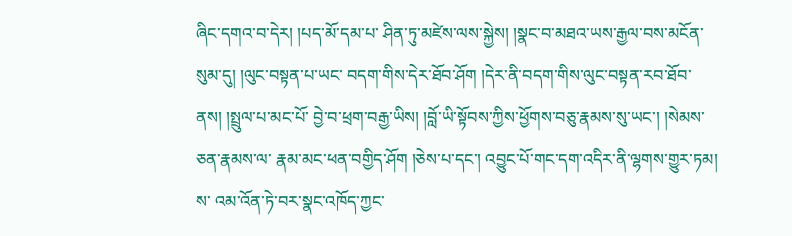ཞིང་དགའ་བ་དེར། །པད་མོ་དམ་པ་ ཤིན་ཏུ་མཛེས་ལས་སྐྱེས། །སྣང་བ་མཐའ་ཡས་རྒྱལ་བས་མངོན་སུམ་དུ། །ལུང་བསྟན་པ་ཡང་ བདག་གིས་དེར་ཐོབ་ཤོག །དེར་ནི་བདག་གིས་ལུང་བསྟན་རབ་ཐོབ་ནས། །སྤྲུལ་པ་མང་པོ་ བྱེ་བ་ཕྲག་བརྒྱ་ཡིས། །བློ་ཡི་སྟོབས་ཀྱིས་ཕྱོགས་བཅུ་རྣམས་སུ་ཡང་། །སེམས་ཅན་རྣམས་ལ་ རྣམ་མང་ཕན་བགྱིད་ཤོག །ཅེས་པ་དང་། འབྱུང་པོ་གང་དག་འདིར་ནི་ལྷགས་གྱུར་ཏམ། ས་ འམ་འོན་ཏེ་བར་སྣང་འཁོད་ཀྱང་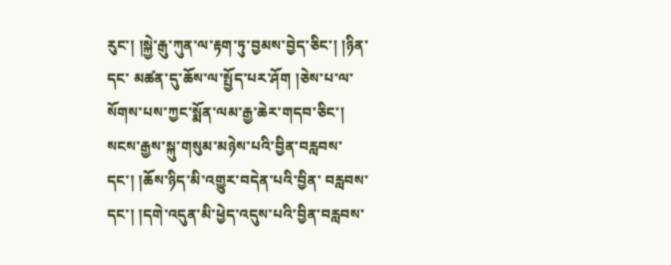རུང་། །སྐྱེ་རྒུ་ཀུན་ལ་རྟག་ཏུ་བྱམས་བྱེད་ཅིང་། །ཉིན་དང་ མཚན་དུ་ཆོས་ལ་སྤྱོད་པར་ཤོག །ཅེས་པ་ལ་སོགས་པས་ཀྱང་སྨོན་ལམ་རྒྱ་ཆེར་གདབ་ཅིང་། སངས་རྒྱས་སྐུ་གསུམ་མཉེས་པའི་བྱིན་བརླབས་དང་། །ཆོས་ཉིད་མི་འགྱུར་བདེན་པའི་བྱིན་ བརླབས་དང་། །དགེ་འདུན་མི་ཕྱེད་འདུས་པའི་བྱིན་བརླབས་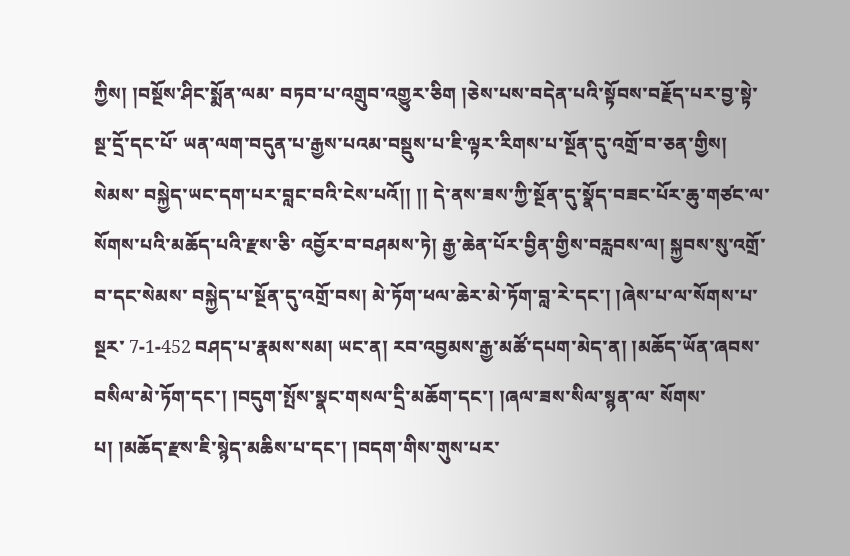ཀྱིས། །བསྔོས་ཤིང་སྨོན་ལམ་ བཏབ་པ་འགྲུབ་འགྱུར་ཅིག །ཅེས་པས་བདེན་པའི་སྟོབས་བརྗོད་པར་བྱ་སྟེ་སྔ་དྲོ་དང་པོ་ ཡན་ལག་བདུན་པ་རྒྱས་པའམ་བསྡུས་པ་ཇི་ལྟར་རིགས་པ་སྔོན་དུ་འགྲོ་བ་ཅན་གྱིས། སེམས་ བསྐྱེད་ཡང་དག་པར་བླང་བའི་ངེས་པའོ།། །། དེ་ནས་ཟས་ཀྱི་སྔོན་དུ་སྣོད་བཟང་པོར་ཆུ་གཙང་ལ་སོགས་པའི་མཆོད་པའི་རྫས་ཅི་ འབྱོར་བ་བཤམས་ཏེ། རྒྱ་ཆེན་པོར་བྱིན་གྱིས་བརླབས་ལ། སྐྱབས་སུ་འགྲོ་བ་དང་སེམས་ བསྐྱེད་པ་སྔོན་དུ་འགྲོ་བས། མེ་ཏོག་ཕལ་ཆེར་མེ་ཏོག་བླ་རེ་དང་། །ཞེས་པ་ལ་སོགས་པ་སྔར་ 7-1-452 བཤད་པ་རྣམས་སམ། ཡང་ན། རབ་འབྱམས་རྒྱ་མཚོ་དཔག་མེད་ན། །མཆོད་ཡོན་ཞབས་ བསིལ་མེ་ཏོག་དང་། །བདུག་སྤོས་སྣང་གསལ་དྲི་མཆོག་དང་། །ཞལ་ཟས་སིལ་སྙན་ལ་ སོགས་པ། །མཆོད་རྫས་ཇི་སྙེད་མཆིས་པ་དང་། །བདག་གིས་གུས་པར་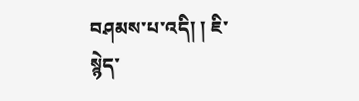བཤམས་པ་འདི། ། ཇི་སྙེད་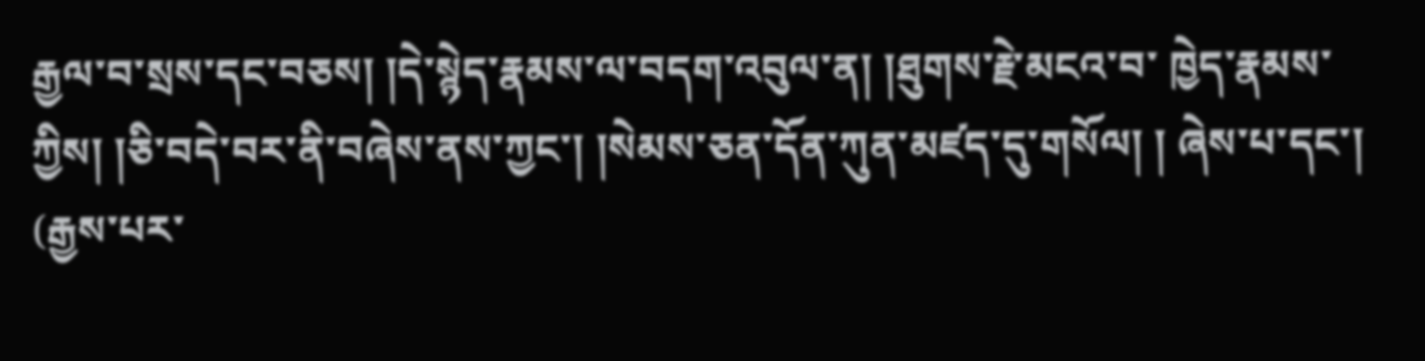རྒྱལ་བ་སྲས་དང་བཅས། །དེ་སྙེད་རྣམས་ལ་བདག་འབུལ་ན། །ཐུགས་རྗེ་མངའ་བ་ ཁྱེད་རྣམས་ཀྱིས། །ཅི་བདེ་བར་ནི་བཞེས་ནས་ཀྱང་། །སེམས་ཅན་དོན་ཀུན་མཛད་དུ་གསོལ། ། ཞེས་པ་དང་། (རྒྱས་པར་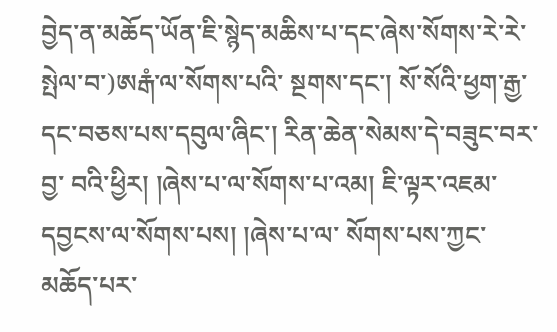བྱེད་ན་མཆོད་ཡོན་ཇི་སྙེད་མཆིས་པ་དང་ཞེས་སོགས་རེ་རེ་སྤེལ་བ་)ཨརྒཾ་ལ་སོགས་པའི་ སྔགས་དང་། སོ་སོའི་ཕྱག་རྒྱ་དང་བཅས་པས་དབུལ་ཞིང་། རིན་ཆེན་སེམས་དེ་བཟུང་བར་བྱ་ བའི་ཕྱིར། །ཞེས་པ་ལ་སོགས་པ་འམ། ཇི་ལྟར་འཇམ་དབྱངས་ལ་སོགས་པས། །ཞེས་པ་ལ་ སོགས་པས་ཀྱང་མཆོད་པར་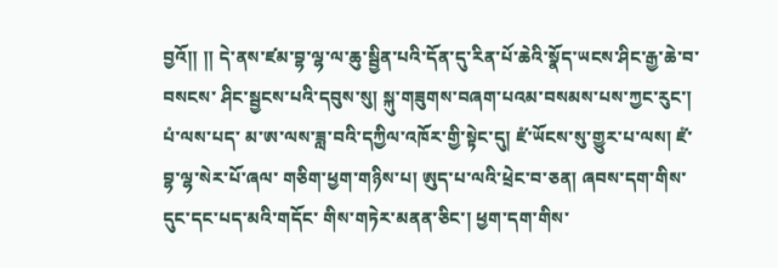བྱའོ།། །། དེ་ནས་ཛམ་བྷ་ལྷ་ལ་ཆུ་སྦྱིན་པའི་དོན་དུ་རིན་པོ་ཆེའི་སྣོད་ཡངས་ཤིང་རྒྱ་ཆེ་བ་བསངས་ ཤིང་སྦྱངས་པའི་དབུས་སུ། སྐུ་གཟུགས་བཞག་པའམ་བསམས་པས་ཀྱང་རུང་། པཾ་ལས་པད་ མ་ཨ་ལས་ཟླ་བའི་དཀྱིལ་འཁོར་གྱི་སྟེང་དུ། ཛཾ་ཡོངས་སུ་གྱུར་པ་ལས། ཛཾ་བྷ་ལྷ་སེར་པོ་ཞལ་ གཅིག་ཕྱག་གཉིས་པ། ཨུད་པ་ལའི་ཕྲེང་བ་ཅན། ཞབས་དག་གིས་དུང་དང་པད་མའི་གདོང་ གིས་གཏེར་མནན་ཅིང་། ཕྱག་དག་གིས་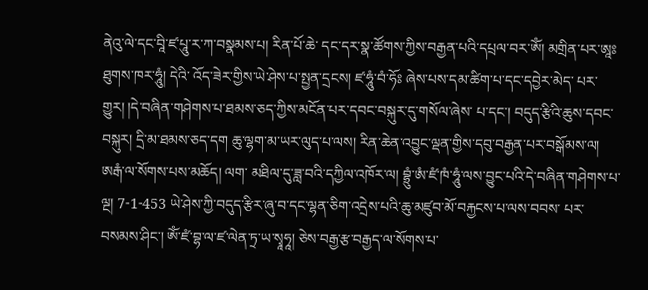ནེའུ་ལེ་དང་བཱི་ཛ་པཱུ་ར་ཀ་བསྣམས་པ། རིན་པོ་ཆེ་ དང་དར་སྣ་ཚོགས་ཀྱིས་བརྒྱན་པའི་དཔྲལ་བར་ༀ། མགྲིན་པར་ཨཱཿ ཐུགས་ཁར་ཧཱུཾ། དེའི་ འོད་ཟེར་གྱིས་ཡེ་ཤེས་པ་སྤྱན་དྲངས། ཛ་ཧཱུཾ་བཾ་ཧོཿ ཞེས་པས་དམ་ཚིག་པ་དང་དབྱེར་མེད་ པར་གྱུར། །དེ་བཞིན་གཤེགས་པ་ཐམས་ཅད་ཀྱིས་མངོན་པར་དབང་བསྐུར་དུ་གསོལ་ཞེས་ པ་དང་། བདུད་རྩིའི་ཆུས་དབང་བསྐུར། དྲི་མ་ཐམས་ཅད་དག ཆུ་ལྷག་མ་ཡར་ལུད་པ་ལས། རིན་ཆེན་འབྱུང་ལྡན་གྱིས་དབུ་བརྒྱན་པར་བསྒོམས་ལ། ཨརྒཾ་ལ་སོགས་པས་མཆོད། ལག་ མཐིལ་དུ་ཟླ་བའི་དཀྱིལ་འཁོར་ལ། བྷྲུཾ་ཨཾ་ཛཾ་ཁཾ་ཧཱུཾ་ལས་བྱུང་པའི་དེ་བཞིན་གཤེགས་པ་ལྔ། 7-1-453 ཡེ་ཤེས་ཀྱི་བདུད་རྩིར་ཞུ་བ་དང་ལྷན་ཅིག་འདྲེས་པའི་ཆུ་མཛུབ་མོ་བརྐྱངས་པ་ལས་བབས་ པར་བསམས་ཤིང་། ༀ་ཛཾ་བྷ་ལ་ཛ་ལེན་ཏྲ་ཡ་སྭཱཧཱ། ཅེས་བརྒྱ་རྩ་བརྒྱད་ལ་སོགས་པ་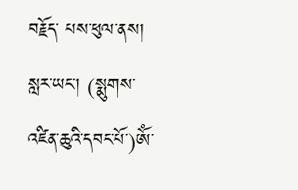བརྗོད་ པས་ཕུལ་ནས། སླར་ཡང་། (སྨུགས་འཛིན་ཆུའི་དབང་པོ་)ༀ་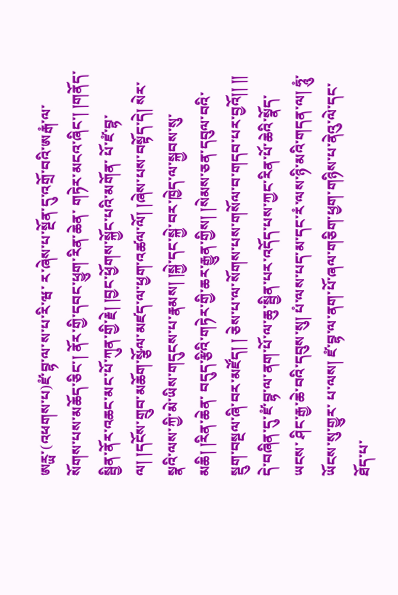ཨཪྻ་(འཕགས་པ)ཛཾ་བྷ་ལ་ས་པ་རི་ཝ་ ར་ཞེས་པ་སྔོན་དུ་འགྲོ་བའི་ཨརྒཾ་ལ་སོགས་པས་མཆོད་ཅིང་། ནོར་གྱི་དབང་ཕྱུག་རིན་ཆེན་ གཏེར་མངའ་ཞིང་། །གནོད་སྦྱིན་ནོར་འཆང་མང་པོ་ཀུན་གྱི་རྗེ། །བྱང་ཕྱོགས་སྐྱོང་པའི་མགོན་ པོ་ཛཾ་བྷ་ལ། །དངོས་གྲུབ་མཆོག་སྩོལ་མཛད་ལ་ཕྱག་འཚལ་ལོ། །ཞེས་པས་བསྟོད་དེ། སེར་ སྣའི་ལས་ཀྱི་མེ་ཡིས་གདུངས་པ་རྣམས། །སྐྱེ་དང་སྐྱེ་བར་ཁྱེད་ལ་སྐྱབས་སུ་མཆི། །རིན་ཆེན་ བདུད་རྩིའི་གཏེར་གྱི་ཆར་རྒྱུན་གྱིས། །སེམས་ཅན་དབུལ་བའི་སྡུག་བསྔལ་ཞི་བར་མཛོད། ། ཅེས་པ་ལ་སོགས་པས་གསོལ་བ་གདབ་པར་བྱའོ།། །། དེ་བཞིན་དུ་ཛཾ་བྷ་ལ་ནག་པོ་ལ་ཆུ་སྦྱིན་པར་འདོད་པས་ཀྱང་རིན་པོ་ཆེའི་སྣོད་ཡངས་ ཤིང་རྒྱ་ཆེ་བའི་དབུས་སུ། པཾ་ལས་པད་མ་དང་རཾ་ལས་ཉི་མའི་གདན་ལ། ཧཱུཾ་ཡོངས་སུ་གྱུར་ པ་ལས། ཛཾ་བྷ་ལ་ནག་པོ་ཞལ་གཅིག་ཕྱག་གཉིས་པ་ནེའུ་ལེ་དང་ཐོད་པ་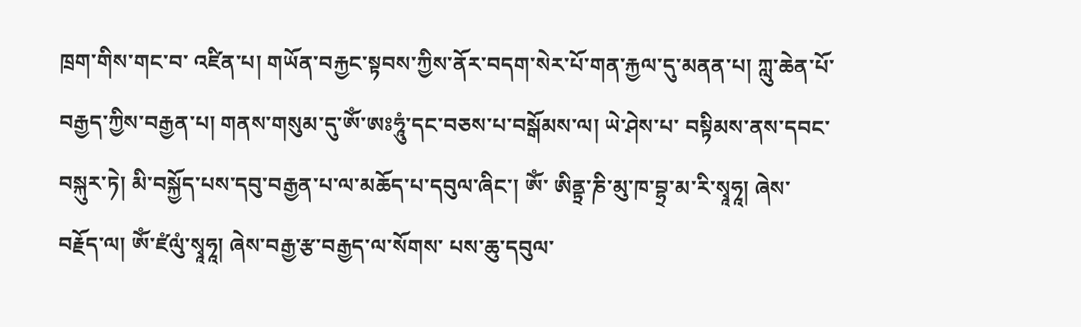ཁྲག་གིས་གང་བ་ འཛིན་པ། གཡོན་བརྐྱང་སྟབས་ཀྱིས་ནོར་བདག་སེར་པོ་གན་རྐྱལ་དུ་མནན་པ། ཀླུ་ཆེན་པོ་ བརྒྱད་ཀྱིས་བརྒྱན་པ། གནས་གསུམ་དུ་ༀ་ཨཿཧཱུཾ་དང་བཅས་པ་བསྒོམས་ལ། ཡེ་ཤེས་པ་ བསྟིམས་ནས་དབང་བསྐུར་ཏེ། མི་བསྐྱོད་པས་དབུ་བརྒྱན་པ་ལ་མཆོད་པ་དབུལ་ཞིང་། ༀ་ ཨིནྟྲ་ཎི་མུ་ཁ་བྷྲ་མ་རི་སྭཱཧཱ། ཞེས་བརྗོད་ལ། ༀ་ཛཾལུཾ་སྭཱཧཱ། ཞེས་བརྒྱ་རྩ་བརྒྱད་ལ་སོགས་ པས་ཆུ་དབུལ་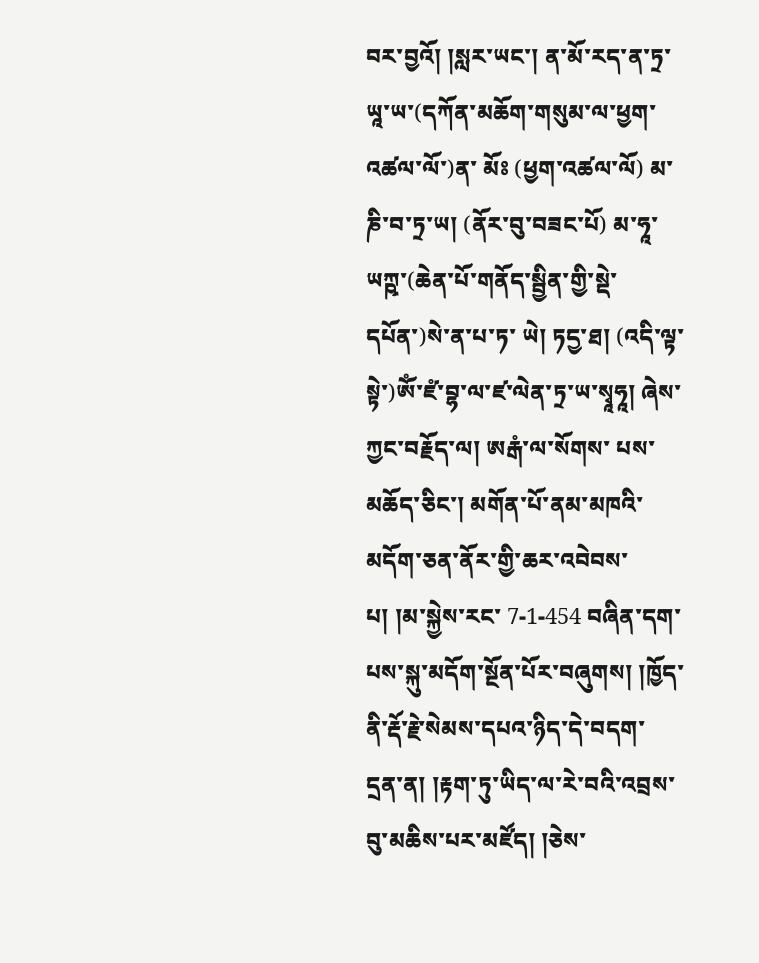བར་བྱའོ། །སླར་ཡང་། ན་མོ་རད་ན་ཏྲ་ཡཱ་ཡ་(དཀོན་མཆོག་གསུམ་ལ་ཕྱག་འཚལ་ལོ་)ན་ མོཿ (ཕྱག་འཚལ་ལོ) མ་ཎི་བ་ཏྲ་ཡ། (ནོར་བུ་བཟང་པོ) མ་ཧཱ་ཡཀྵ་(ཆེན་པོ་གནོད་སྦྱིན་གྱི་སྡེ་དཔོན་)སེ་ན་པ་ཏ་ ཡེ། ཏདྱ་ཐ། (འདི་ལྟ་སྟེ་)ༀ་ཛཾ་བྷ་ལ་ཛ་ལེན་ཏྲ་ཡ་སྭཱཧཱ། ཞེས་ཀྱང་བརྗོད་ལ། ཨརྒཾ་ལ་སོགས་ པས་མཆོད་ཅིང་། མགོན་པོ་ནམ་མཁའི་མདོག་ཅན་ནོར་གྱི་ཆར་འབེབས་པ། །མ་སྐྱེས་རང་ 7-1-454 བཞིན་དག་པས་སྐུ་མདོག་སྔོན་པོར་བཞུགས། །ཁྱོད་ནི་རྡོ་རྗེ་སེམས་དཔའ་ཉིད་དེ་བདག་ དྲན་ན། །རྟག་ཏུ་ཡིད་ལ་རེ་བའི་འབྲས་བུ་མཆིས་པར་མཛོད། །ཅེས་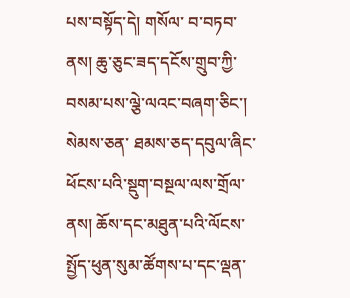པས་བསྟོད་དེ། གསོལ་ བ་བཏབ་ནས། ཆུ་ཅུང་ཟད་དངོས་གྲུབ་ཀྱི་བསམ་པས་ལྕེ་ལའང་བཞག་ཅིང་། སེམས་ཅན་ ཐམས་ཅད་དབུལ་ཞིང་ཕོངས་པའི་སྡུག་བསྔལ་ལས་གྲོལ་ནས། ཆོས་དང་མཐུན་པའི་ལོངས་ སྤྱོད་ཕུན་སུམ་ཚོགས་པ་དང་ལྡན་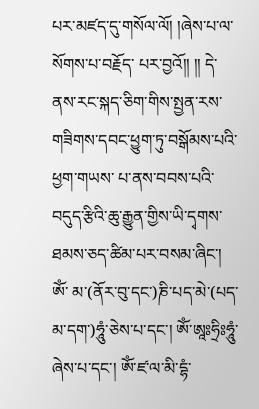པར་མཛད་དུ་གསོལ་ལོ། །ཞེས་པ་ལ་སོགས་པ་བརྗོད་ པར་བྱའོ།། །། དེ་ནས་རང་སྐད་ཅིག་གིས་སྤྱན་རས་གཟིགས་དབང་ཕྱུག་ཏུ་བསྒོམས་པའི་ཕྱག་གཡས་ པ་ནས་བབས་པའི་བདུད་རྩིའི་ཆུ་རྒྱུན་གྱིས་ཡི་དྭགས་ཐམས་ཅད་ཚིམ་པར་བསམ་ཞིང་། ༀ་ མ་(ནོར་བུ་དང་)ཎི་པད་མེ་(པད་མ་དག་)ཧཱུཾ་ཅེས་པ་དང་། ༀ་ཨཱཿཧྲིཿཧཱུཾ་ཞེས་པ་དང་། ༀ་ཛ་ལ་མི་དྷཾ་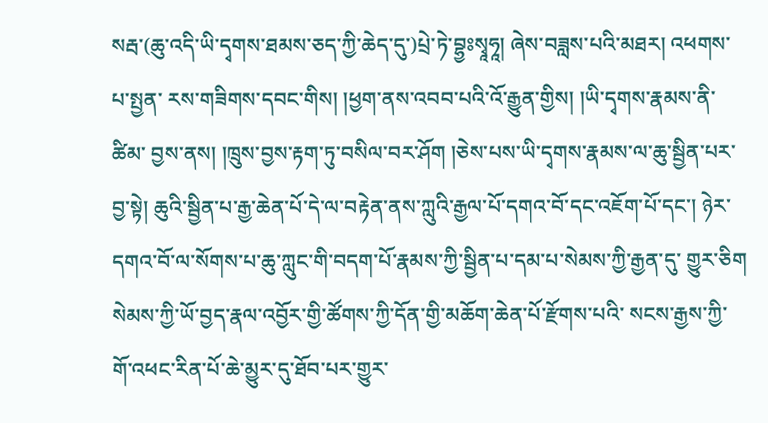སརྦ་(ཆུ་འདི་ཡི་དྭགས་ཐམས་ཅད་ཀྱི་ཆེད་དུ་)པྲེ་ཏེ་བྷྱཿསྭཱཧཱ། ཞེས་བཟླས་པའི་མཐར། འཕགས་པ་སྤྱན་ རས་གཟིགས་དབང་གིས། །ཕྱག་ནས་འབབ་པའི་འོ་རྒྱུན་གྱིས། །ཡི་དྭགས་རྣམས་ནི་ཚིམ་ བྱས་ནས། །ཁྲུས་བྱས་རྟག་ཏུ་བསིལ་བར་ཤོག །ཅེས་པས་ཡི་དྭགས་རྣམས་ལ་ཆུ་སྦྱིན་པར་ བྱ་སྟེ། ཆུའི་སྦྱིན་པ་རྒྱ་ཆེན་པོ་དེ་ལ་བརྟེན་ནས་ཀླུའི་རྒྱལ་པོ་དགའ་བོ་དང་འཇོག་པོ་དང་། ཉེར་དགའ་བོ་ལ་སོགས་པ་ཆུ་ཀླུང་གི་བདག་པོ་རྣམས་ཀྱི་སྦྱིན་པ་དམ་པ་སེམས་ཀྱི་རྒྱན་དུ་ གྱུར་ཅིག སེམས་ཀྱི་ཡོ་བྱད་རྣལ་འབྱོར་གྱི་ཚོགས་ཀྱི་དོན་གྱི་མཆོག་ཆེན་པོ་རྫོགས་པའི་ སངས་རྒྱས་ཀྱི་གོ་འཕང་རིན་པོ་ཆེ་མྱུར་དུ་ཐོབ་པར་གྱུར་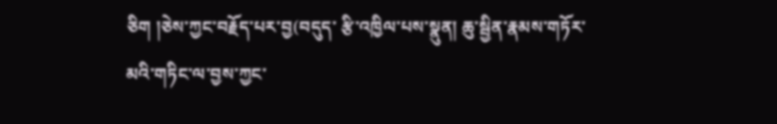ཅིག །ཅེས་ཀྱང་བརྗོད་པར་བྱ(བདུད་ རྩི་འཁྱིལ་པས་སྣུན། ཆུ་སྦྱིན་རྣམས་གཏོར་མའི་གཏིང་ལ་བྱས་ཀྱང་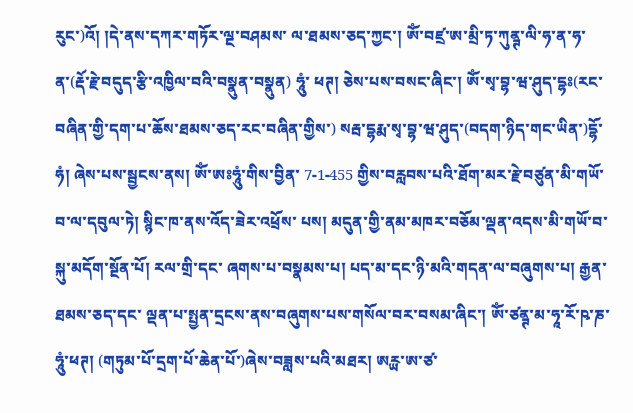རུང་)འོ། །དེ་ནས་དཀར་གཏོར་ལྔ་བཤམས་ ལ་ཐམས་ཅད་ཀྱང་། ༀ་བཛྲ་ཨ་མྲི་ཏ་ཀུནྚ་ལི་ཧ་ན་ཧ་ན་(རྡོ་རྗེ་བདུད་རྩི་འཁྱིལ་བའི་བསྣུན་བསྣུན) ཧཱུཾ་ ཕཊ། ཅེས་པས་བསང་ཞིང་། ༀ་སྭ་བྷ་ཝ་ཤུད་དྷཿ(རང་བཞིན་གྱི་དག་པ་ཆོས་ཐམས་ཅད་རང་བཞིན་གྱིས་) སརྦ་དྷརྨ་སྭ་བྷ་ཝ་ཤུད་(བདག་ཉིད་གང་ཡིན་)དྷོ་ཧཾ། ཞེས་པས་སྦྱངས་ནས། ༀ་ཨཿཧཱུཾ་གིས་བྱིན་ 7-1-455 གྱིས་བརླབས་པའི་ཐོག་མར་རྗེ་བཙུན་མི་གཡོ་བ་ལ་དབུལ་ཏེ། སྙིང་ཁ་ནས་འོད་ཟེར་འཕྲོས་ པས། མདུན་གྱི་ནམ་མཁར་བཅོམ་ལྡན་འདས་མི་གཡོ་བ་སྐུ་མདོག་སྔོན་པོ། རལ་གྲི་དང་ ཞགས་པ་བསྣམས་པ། པད་མ་དང་ཉི་མའི་གདན་ལ་བཞུགས་པ། རྒྱན་ཐམས་ཅད་དང་ ལྡན་པ་སྤྱན་དྲངས་ནས་བཞུགས་པས་གསོལ་བར་བསམ་ཞིང་། ༀ་ཙནྚ་མ་ཧཱ་རོ་ཥ་ཎ་ཧཱུཾ་ཕཊ། (གཏུམ་པོ་དྲག་པོ་ཆེན་པོ་)ཞེས་བཟླས་པའི་མཐར། ཨཪྻ་ཨ་ཙ་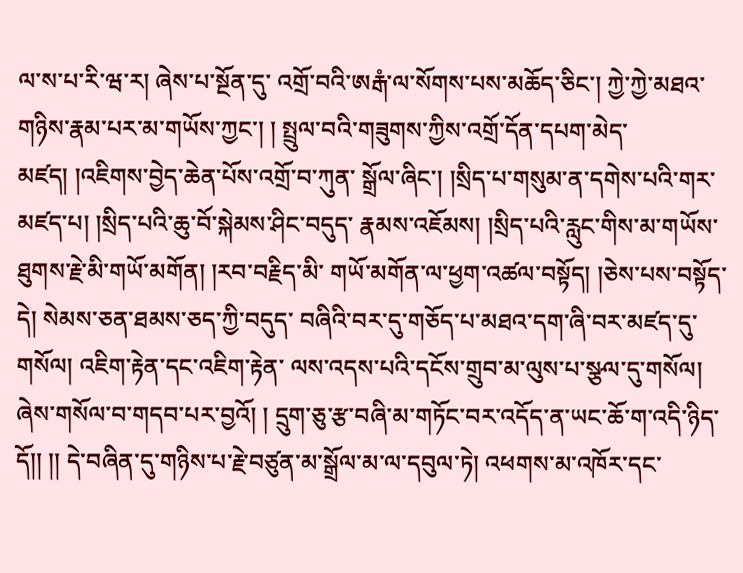ལ་ས་པ་རི་ཝ་ར། ཞེས་པ་སྔོན་དུ་ འགྲོ་བའི་ཨརྒཾ་ལ་སོགས་པས་མཆོད་ཅིང་། ཀྱེ་ཀྱེ་མཐའ་གཉིས་རྣམ་པར་མ་གཡོས་ཀྱང་། ། སྤྲུལ་བའི་གཟུགས་ཀྱིས་འགྲོ་དོན་དཔག་མེད་མཛད། །འཇིགས་བྱེད་ཆེན་པོས་འགྲོ་བ་ཀུན་ སྒྲོལ་ཞིང་། །སྲིད་པ་གསུམ་ན་དགེས་པའི་གར་མཛད་པ། །སྲིད་པའི་ཆུ་བོ་སྐེམས་ཤིང་བདུད་ རྣམས་འཇོམས། །སྲིད་པའི་རླུང་གིས་མ་གཡོས་ཐུགས་རྗེ་མི་གཡོ་མགོན། །རབ་བརྗིད་མི་ གཡོ་མགོན་ལ་ཕྱག་འཚལ་བསྟོད། །ཅེས་པས་བསྟོད་དེ། སེམས་ཅན་ཐམས་ཅད་ཀྱི་བདུད་ བཞིའི་བར་དུ་གཅོད་པ་མཐའ་དག་ཞི་བར་མཛད་དུ་གསོལ། འཇིག་རྟེན་དང་འཇིག་རྟེན་ ལས་འདས་པའི་དངོས་གྲུབ་མ་ལུས་པ་སྩལ་དུ་གསོལ། ཞེས་གསོལ་བ་གདབ་པར་བྱའོ། ། དྲུག་ཅུ་རྩ་བཞི་མ་གཏོང་བར་འདོད་ན་ཡང་ཆོ་ག་འདི་ཉིད་དོ།། །། དེ་བཞིན་དུ་གཉིས་པ་རྗེ་བཙུན་མ་སྒྲོལ་མ་ལ་དབུལ་ཏེ། འཕགས་མ་འཁོར་དང་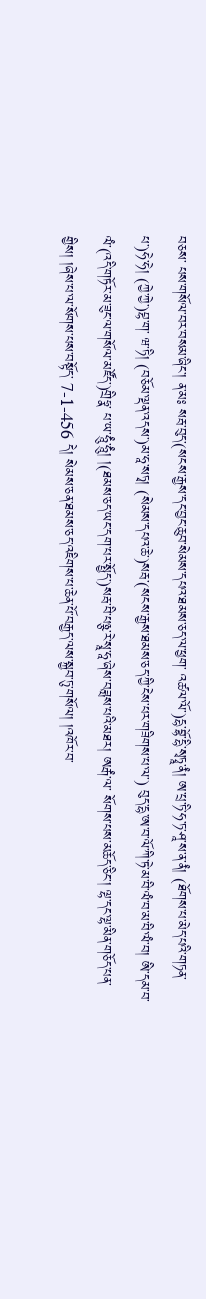བཅས་ པས་གསོལ་བར་བསམ་ཞིང་། ན་མཿ སརྦ་བུད་(སངས་རྒྱས་དང་བྱང་ཆུབ་སེམས་དཔའ་ཐམས་ཅད་ལ་ཕྱག་ འཚལ་ལོ་)དྷ་བྷོ་དྷི་སྭཏྭཱ་ནཾ། ཨ་པྲ་ཏི་ཧ་ཏ་ཤཱ་ས་ན་ནཾ། (ཐོགས་པ་མེད་པའི་གཏན་པ་)ཧེ་ཧེ། (ཀྱེ་ཀྱེ་)བྷ་ག་ ཝ་ཏི། (བཅོམ་ལྡན་འདས་)མ་ཧཱ་སཏྭ། (སེམས་དཔའ་ཆེ་)སརྦ་(སངས་རྒྱས་ཐམས་ཅད་ཀྱི་ངེས་པར་གཟིགས་པ་ལ་) བུད་དྷ་ཨ་བ་ལོ་ཀི་ཏེ་མ་བི་ལཾ་བ་མ་བི་ལཾ་བ། ཨི་དམ་བ་ལཾ་(འདི་གཏོར་མ་ཟུང་ལ་གསོལ་མཛོད་)གྲིཧྣ་ པ་ཡ་ཧཱུཾ་ཧཱུཾ། །(ཐམས་ཅད་ཡང་དག་པར་སྤྱོད་)སརྦ་བི་པཉྩ་རེ་སྭཱ་ཧཱ་ཞེས་བཟླས་པའི་མཐར། ཨརྒཾ་ལ་ སོགས་པས་མཆོད་ཅིང་། ལྷ་དང་ལྷ་མིན་གཅོད་པན་གྱིས། །ཞེས་པ་ལ་སོགས་པས་བསྟོད་ 7-1-456 དེ། སེམས་ཅན་ཐམས་ཅད་འཇིགས་པ་ཆེན་པོ་བརྒྱད་ལས་སྐྱབ་ཏུ་གསོལ། །འཁོར་བ་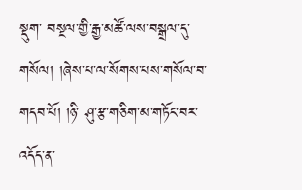སྡུག་ བསྔལ་གྱི་རྒྱ་མཚོ་ལས་བསྒྲལ་དུ་གསོལ། །ཞེས་པ་ལ་སོགས་པས་གསོལ་བ་གདབ་པོ། །ཉི་ ཤུ་རྩ་གཅིག་མ་གཏོང་བར་འདོད་ན་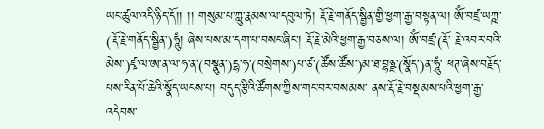ཡང་ཚུལ་འདི་ཉིད་དོ།། །། གསུམ་པ་ཀླུ་རྣམས་ལ་དབུལ་ཏེ། རྡོ་རྗེ་གནོད་སྦྱིན་གྱི་ཕྱག་རྒྱ་བསྟན་ལ། ༀ་བཛྲ་ཡཀྵ་ (རྡོ་རྗེ་གནོད་སྦྱིན་)ཧཱུཾ། ཞེས་པས་མ་དག་པ་བསང་ཞིང་། རྡོ་རྗེ་མེའི་ཕྱག་རྒྱ་བཅས་ལ། ༀ་བཛྲ་(རྡོ་ རྗེ་འབར་བའི་མེས་)ཛྭ་ལ་ཨ་ན་ལ་ཧ་ན་(བསྣུན་)དྷ་ཧ་(བསྲེགས་)པ་ཙ་(ཚོས་ཚོས་)མ་ཐ་བྷཉྫ་(སྣོད་)ན་ཧཱུཾ་ ཕཊ་ཞེས་བརྗོད་པས་རིན་པོ་ཆེའི་སྣོད་ཡངས་པ། བདུད་རྩིའི་ཚོགས་ཀྱིས་གང་བར་བསམས་ ནས་རྡོ་རྗེ་བསྡམས་པའི་ཕྱག་རྒྱ་འདེབས་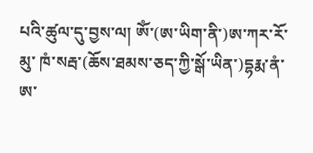པའི་ཚུལ་དུ་བྱས་ལ། ༀ་(ཨ་ཡིག་ནི་)ཨ་ཀར་རོ་མུ་ ཁཾ་སརྦ་(ཆོས་ཐམས་ཅད་ཀྱི་སྒོ་ཡིན་)དྷརྨ་ནཾ་ཨ་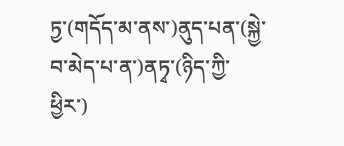ཏྱ་(གདོད་མ་ནས་)ནུད་པན་(སྐྱེ་བ་མེད་པ་ན་)ནཏྭ་(ཉིད་ཀྱི་ཕྱིར་)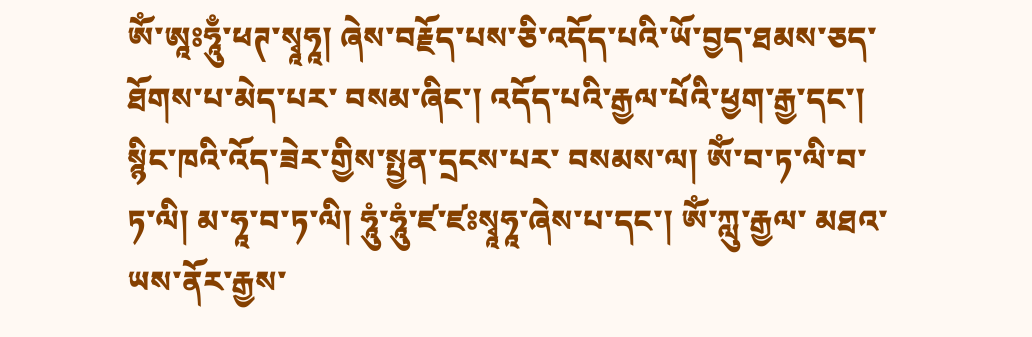ༀ་ཨཱཿཧཱུྃ་ཕཊ་སྭཱཧཱ། ཞེས་བརྗོད་པས་ཅི་འདོད་པའི་ཡོ་བྱད་ཐམས་ཅད་ཐོགས་པ་མེད་པར་ བསམ་ཞིང་། འདོད་པའི་རྒྱལ་པོའི་ཕྱག་རྒྱ་དང་། སྙིང་ཁའི་འོད་ཟེར་གྱིས་སྤྱན་དྲངས་པར་ བསམས་ལ། ༀ་བ་ཏ་ལི་བ་ཏ་ལི། མ་ཧཱ་བ་ཏ་ལི། ཧཱུཾ་ཧཱུཾ་ཛ་ཛཿསྭཱཧཱ་ཞེས་པ་དང་། ༀ་ཀླུ་རྒྱལ་ མཐའ་ཡས་ནོར་རྒྱས་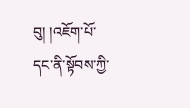བུ། །འཇོག་པོ་དང་ནི་སྟོབས་ཀྱི་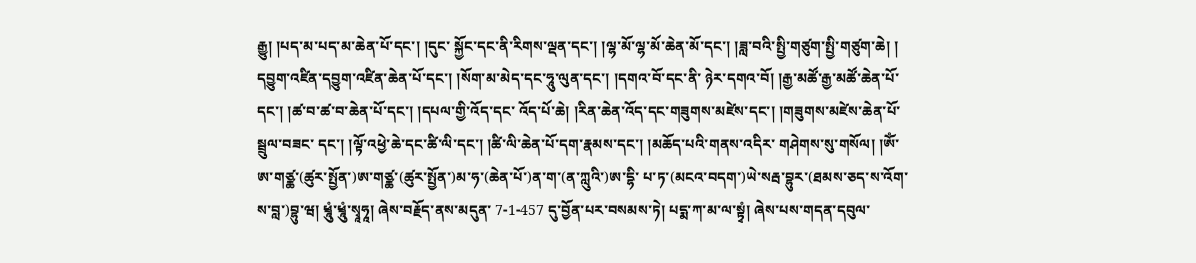རྒྱུ། །པད་མ་པད་མ་ཆེན་པོ་དང་། །དུང་ སྐྱོང་དང་ནི་རིགས་ལྡན་དང་། །ལྷ་མོ་ལྷ་མོ་ཆེན་མོ་དང་། །ཟླ་བའི་སྤྱི་གཙུག་སྤྱི་གཙུག་ཆེ། ། དབྱུག་འཛིན་དབྱུག་འཛིན་ཆེན་པོ་དང་། །སོག་མ་མེད་དང་ཧཱུ་ལུན་དང་། །དགའ་བོ་དང་ནི་ ཉེར་དགའ་བོ། །རྒྱ་མཚོ་རྒྱ་མཚོ་ཆེན་པོ་དང་། །ཚ་བ་ཚ་བ་ཆེན་པོ་དང་། །དཔལ་གྱི་འོད་དང་ འོད་པོ་ཆེ། །རིན་ཆེན་འོད་དང་གཟུགས་མཛེས་དང་། །གཟུགས་མཛེས་ཆེན་པོ་སྦྲུལ་བཟང་ དང་། །ལྟོ་འཕྱེ་ཆེ་དང་ཚི་ལི་དང་། །ཚི་ལི་ཆེན་པོ་དག་རྣམས་དང་། །མཆོད་པའི་གནས་འདིར་ གཤེགས་སུ་གསོལ། །ༀ་ཨ་གཙྪ་(ཚུར་སྤྱོན་)ཨ་གཙྪ་(ཚུར་སྤྱོན་)མ་ཧ་(ཆེན་པོ་)ན་ག་(ན་ཀླུའི་)ཨ་དྷི་ པ་ཏ་(མངའ་བདག་)ཡེ་སརྦ་བྷུར་(ཐམས་ཅད་ས་འོག་ས་བླ་)བྷུ་ཝ། ཕྲཱུཾ་ཕྲཱུཾ་སྭཱཧཱ། ཞེས་བརྗོད་ནས་མདུན་ 7-1-457 དུ་བྱོན་པར་བསམས་ཏེ། པདྨ་ཀ་མ་ལ་སྟྭཾ། ཞེས་པས་གདན་དབུལ་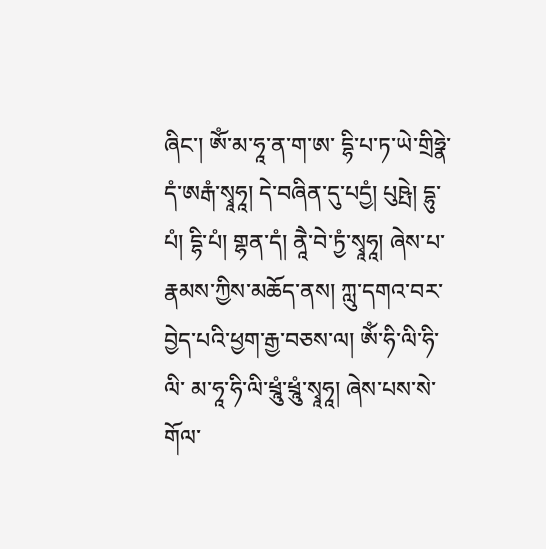ཞིང་། ༀ་མ་ཧཱ་ན་ག་ཨ་ དྷི་པ་ཏ་ཡེ་གྲིཧྣེ་དཾ་ཨརྒཾ་སྭཱཧཱ། དེ་བཞིན་དུ་པདྱཾ། པུཥྤེ། དྷུ་པཾ། དྷི་པཾ། གྷན་དཾ། ནཱཻ་བེ་ཏྱཾ་སྭཱཧཱ། ཞེས་པ་རྣམས་ཀྱིས་མཆོད་ནས། ཀླུ་དགའ་བར་བྱེད་པའི་ཕྱག་རྒྱ་བཅས་ལ། ༀ་ཧི་ལི་ཧི་ལི་ མ་ཧཱ་ཧི་ལི་ཕྲཱུཾ་ཕྲཱུཾ་སྭཱཧཱ། ཞེས་པས་སེ་གོལ་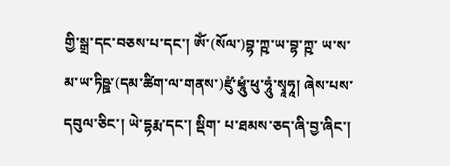གྱི་སྒྲ་དང་བཅས་པ་དང་། ༀ་(སོལ་)བྷ་ཀྵ་ཡ་བྷ་ཀྵ་ ཡ་ས་མ་ཡ་ཏིཥྛ་(དམ་ཚིག་ལ་གནས་)ཛུཾ་ཕྲཱུཾ་ཕུ་ཧཱུཾ་སྭཱཧཱ། ཞེས་པས་དབུལ་ཅིང་། ཡེ་དྷརྨ་དང་། སྡིག་ པ་ཐམས་ཅད་ཞི་བྱ་ཞིང་།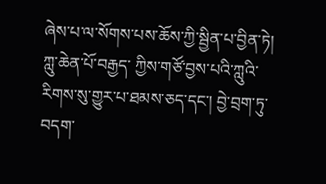ཞེས་པ་ལ་སོགས་པས་ཆོས་ཀྱི་སྦྱིན་པ་བྱིན་ཏེ། ཀླུ་ཆེན་པོ་བརྒྱད་ ཀྱིས་གཙོ་བྱས་པའི་ཀླུའི་རིགས་སུ་གྱུར་པ་ཐམས་ཅད་དང་། བྱེ་བྲག་ཏུ་བདག་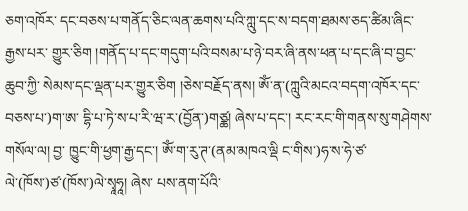ཅག་འཁོར་ དང་བཅས་པ་གནོད་ཅིང་ལན་ཆགས་པའི་ཀླུ་དང་ས་བདག་ཐམས་ཅད་ཚིམ་ཞིང་རྒྱས་པར་ གྱུར་ཅིག །གནོད་པ་དང་གདུག་པའི་བསམ་པ་ཉེ་བར་ཞི་ནས་ཕན་པ་དང་ཞི་བ་བྱང་ཆུབ་ཀྱི་ སེམས་དང་ལྡན་པར་གྱུར་ཅིག །ཅེས་བརྗོད་ནས། ༀ་ན་(ཀླུའི་མངའ་བདག་འཁོར་དང་བཅས་པ་)ག་ཨ་ དྷི་པ་ཏེ་ས་པ་རི་ཝ་ར་(བྱོན་)གཙྪ། ཞེས་པ་དང་། རང་རང་གི་གནས་སུ་གཤེགས་གསོལ་ལ། བྱ་ ཁྱུང་གི་ཕྱག་རྒྱ་དང་། ༀ་ག་རུ་ཊ་(ནམ་མཁའ་ལྡི ང་གིས་)ཧ་ས་ཧེ་ཙ་ལེ་(ཁོས་)ཙ་(ཁོས་)ལེ་སྭཱཧཱ། ཞེས་ པས་ནག་པོའི་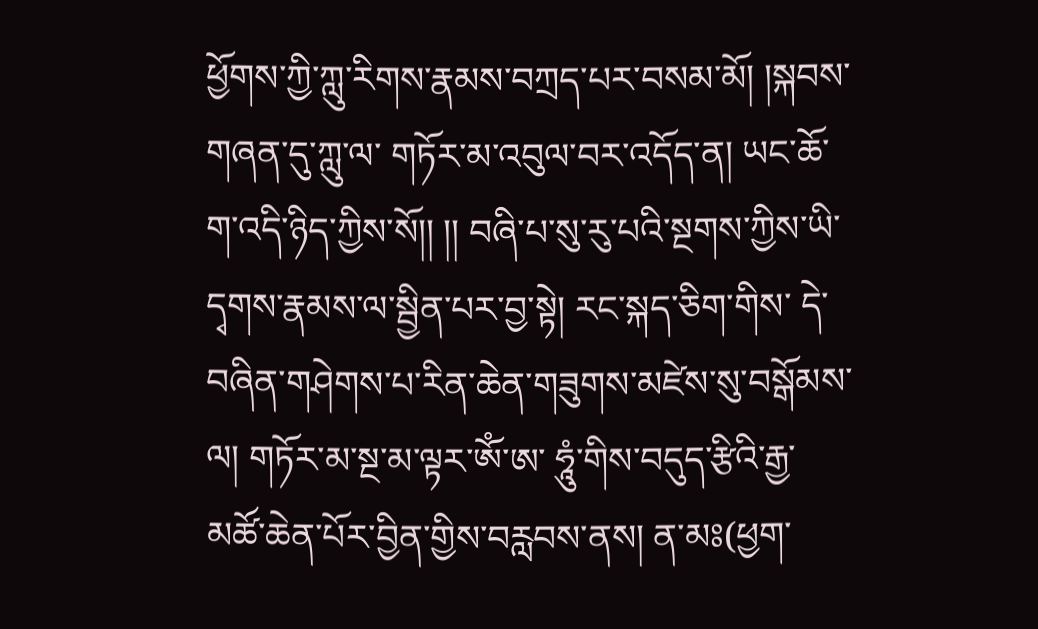ཕྱོགས་ཀྱི་ཀླུ་རིགས་རྣམས་བཀྲད་པར་བསམ་མོ། །སྐབས་གཞན་དུ་ཀླུ་ལ་ གཏོར་མ་འབུལ་བར་འདོད་ན། ཡང་ཆོ་ག་འདི་ཉིད་ཀྱིས་སོ།། །། བཞི་པ་སུ་རུ་པའི་སྔགས་ཀྱིས་ཡི་དྭགས་རྣམས་ལ་སྦྱིན་པར་བྱ་སྟེ། རང་སྐད་ཅིག་གིས་ དེ་བཞིན་གཤེགས་པ་རིན་ཆེན་གཟུགས་མཛེས་སུ་བསྒོམས་ལ། གཏོར་མ་སྔ་མ་ལྟར་ༀ་ཨ་ ཧཱུཾ་གིས་བདུད་རྩིའི་རྒྱ་མཚོ་ཆེན་པོར་བྱིན་གྱིས་བརླབས་ནས། ན་མཿ(ཕྱག་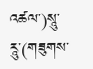འཚལ་)སཱུ་རཱུ་(གཟུགས་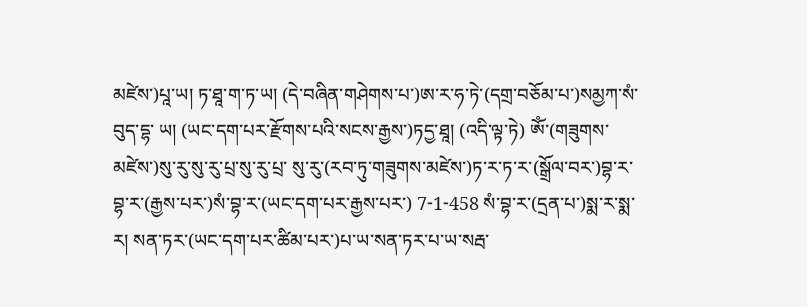མཛེས་)པཱ་ཡ། ཏ་ཐཱ་ག་ཏ་ཡ། (དེ་བཞིན་གཤེགས་པ་)ཨ་ར་ཧ་ཏེ་(དགྲ་བཅོམ་པ་)སམྱཀ་སཾ་བུད་དྷ་ ཡ། (ཡང་དག་པར་རྫོགས་པའི་སངས་རྒྱས་)ཏདྱ་ཐཱ། (འདི་ལྟ་ཏེ) ༀ་(གཟུགས་མཛེས་)སུ་རུ་སུ་རུ་པྲ་སུ་རུ་པྲ་ སུ་རུ་(རབ་ཏུ་གཟུགས་མཛེས་)ཏ་ར་ཏ་ར་(སྒྲོལ་བར་)བྷ་ར་བྷ་ར་(རྒྱས་པར་)སཾ་བྷ་ར་(ཡང་དག་པར་རྒྱས་པར་) 7-1-458 སཾ་བྷ་ར་(དྲན་པ་)སྨ་ར་སྨ་ར། སན་ཏར་(ཡང་དག་པར་ཚིམ་པར་)པ་ཡ་སན་ཏར་པ་ཡ་སརྦ་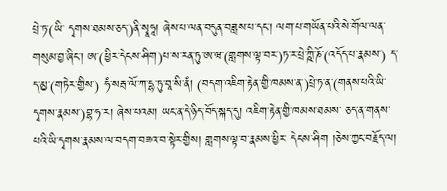པྲེ་ཏ་(ཡི་ དྭགས་ཐམས་ཅད་)ནི་སྭཱཧཱ། ཞེས་པ་ལན་བདུན་བཟླས་པ་དང་། ལག་པ་གཡོན་པའི་སེ་གོལ་ལན་ གསུམ་བྱ་ཞིང་། ཨ་(ཕྱིར་དེངས་ཤིག)པ་ས་རན་ཏུ་ཨ་ཝ་(གླགས་ལྟ་བར་)ཏ་ར་པྲེ་ཀྵི་ཎོ་(འདོད་པ་རྣམས་) ད་ད་མྱ་(གཏེར་གྱིས་) ཧཾ་སརྦ་ལོ་ཀ་དྷ་ཏུ་བཱ་སི་ནཾ། (བདག་འཇིག་རྟེན་གྱི་ཁམས་ན་)པྲེ་ཏ་ན་(གནས་པའི་ཡི་ དྭགས་རྣམས་)བྷ་ཧ་ར། ཞེས་པའམ། ཡང་ན་དེ་ཉིད་བོད་སྐད་དུ། འཇིག་རྟེན་གྱི་ཁམས་ཐམས་ ཅད་ན་གནས་པའི་ཡི་དྭགས་རྣམས་ལ་བདག་བཟའ་བ་སྟེར་གྱིས། གླགས་ལྟ་བ་རྣམས་ཕྱིར་ དེངས་ཤིག །ཅེས་ཀྱང་བརྗོད་ལ།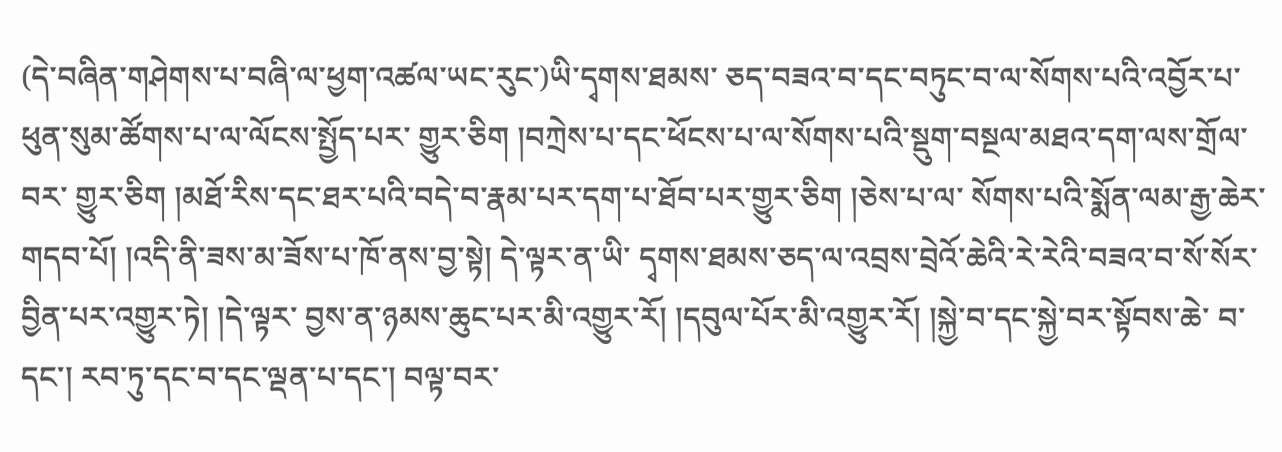(དེ་བཞིན་གཤེགས་པ་བཞི་ལ་ཕྱག་འཚལ་ཡང་རུང་)ཡི་དྭགས་ཐམས་ ཅད་བཟའ་བ་དང་བཏུང་བ་ལ་སོགས་པའི་འབྱོར་པ་ཕུན་སུམ་ཚོགས་པ་ལ་ལོངས་སྤྱོད་པར་ གྱུར་ཅིག །བཀྲེས་པ་དང་ཕོངས་པ་ལ་སོགས་པའི་སྡུག་བསྔལ་མཐའ་དག་ལས་གྲོལ་བར་ གྱུར་ཅིག །མཐོ་རིས་དང་ཐར་པའི་བདེ་བ་རྣམ་པར་དག་པ་ཐོབ་པར་གྱུར་ཅིག །ཅེས་པ་ལ་ སོགས་པའི་སྨོན་ལམ་རྒྱ་ཆེར་གདབ་པོ། །འདི་ནི་ཟས་མ་ཟོས་པ་ཁོ་ནས་བྱ་སྟེ། དེ་ལྟར་ན་ཡི་ དྭགས་ཐམས་ཅད་ལ་འབྲས་བྲེའོ་ཆེའི་རེ་རེའི་བཟའ་བ་སོ་སོར་བྱིན་པར་འགྱུར་ཏེ། །དེ་ལྟར་ བྱས་ན་ཉམས་ཆུང་པར་མི་འགྱུར་རོ། །དབུལ་པོར་མི་འགྱུར་རོ། །སྐྱེ་བ་དང་སྐྱེ་བར་སྟོབས་ཆེ་ བ་དང་། རབ་ཏུ་དང་བ་དང་ལྡན་པ་དང་། བལྟ་བར་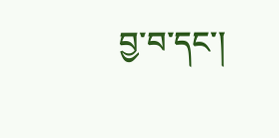བྱ་བ་དང་།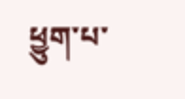ཕྱུག་པ་